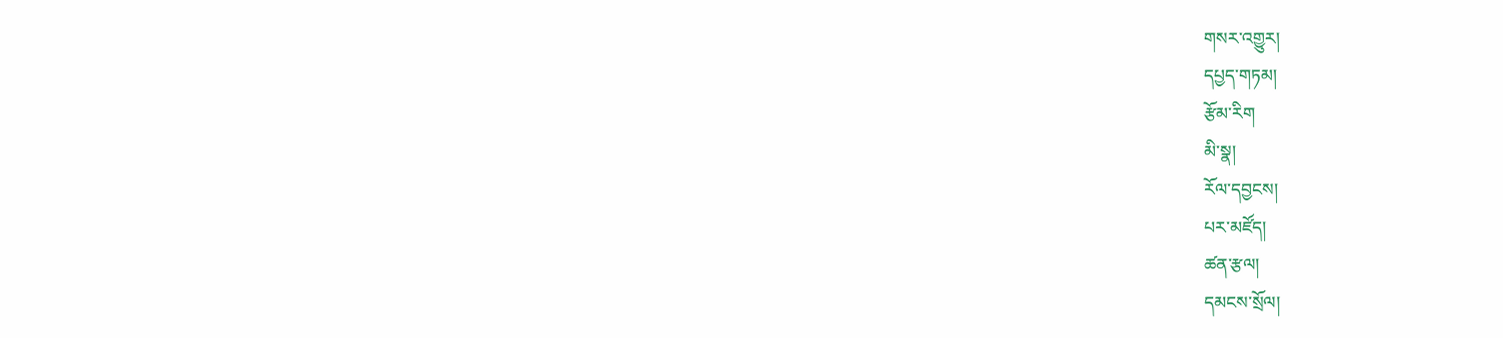གསར་འགྱུར།
དཔྱད་གཏམ།
རྩོམ་རིག
མི་སྣ།
རོལ་དབྱངས།
པར་མཛོད།
ཚན་རྩལ།
དམངས་སྲོལ།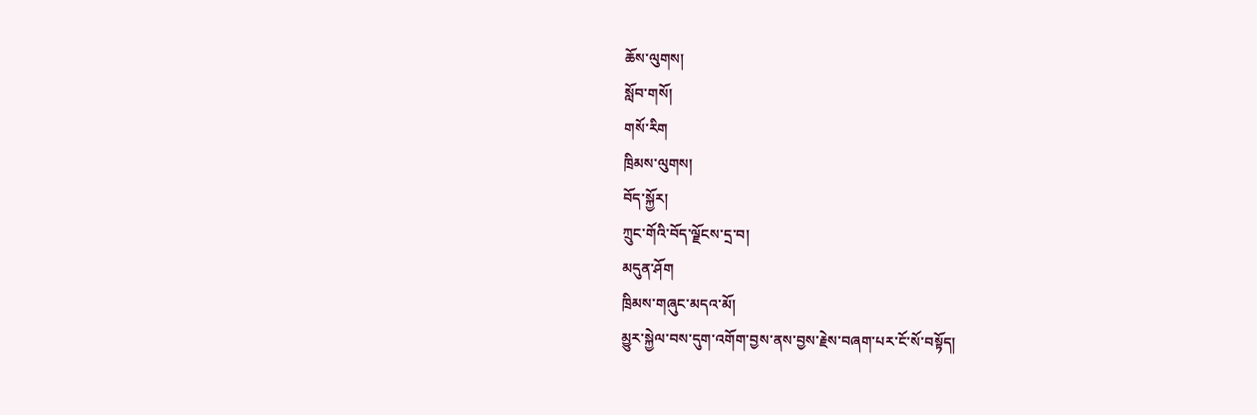ཆོས་ལུགས།
སློབ་གསོ།
གསོ་རིག
ཁྲིམས་ལུགས།
བོད་སྐྱོར།
ཀྲུང་གོའི་བོད་ལྗོངས་དྲ་བ།
མདུན་ཤོག
ཁྲིམས་གཞུང་མདའ་མོ།
མྱུར་སྐྱེལ་བས་དུག་འགོག་བྱས་ནས་བྱས་རྗེས་བཞག་པར་ངོ་སོ་བསྟོད།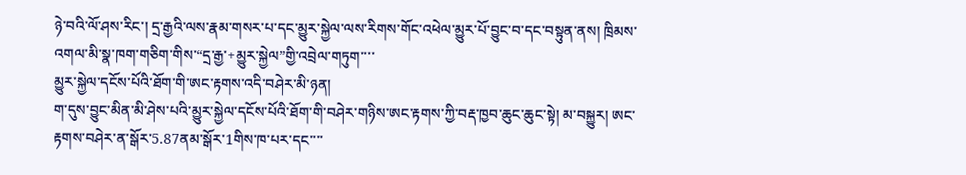ཉེ་བའི་ལོ་ཤས་རིང་། དྲ་རྒྱའི་ལས་རྣམ་གསར་པ་དང་མྱུར་སྐྱེལ་ལས་རིགས་གོང་འཕེལ་མྱུར་པོ་བྱུང་བ་དང་བསྟུན་ནས། ཁྲིམས་འགལ་མི་སྣ་ཁག་གཅིག་གིས་“དྲ་རྒྱ་+མྱུར་སྐྱེལ”གྱི་འབྲེལ་གཏུག་་་་
མྱུར་སྐྱེལ་དངོས་པོའི་ཐོག་གི་ཨང་རྟགས་འདི་བཤེར་མི་ཉན།
ག་དུས་བྱུང་མིན་མི་ཤེས་པའི་མྱུར་སྐྱེལ་དངོས་པོའི་ཐོག་གི་བཤེར་གཉིས་ཨང་རྟགས་ཀྱི་བརྡ་ཁྱབ་ཆུང་ཆུང་སྟེ། མ་བསྐྱུར། ཨང་རྟགས་བཤེར་ན་སྒོར་5.87ནམ་སྒོར་1གིས་ཁ་པར་དང་་་་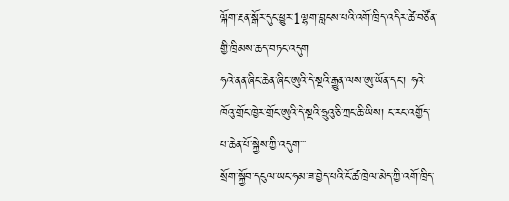ལྐོག་རྔན་སྒོར་དུང་ཕྱུར་1ལྷག་བླངས་པའི་འགོ་ཁྲིད་འདིར་ཚེ་བཙོན་གྱི་ཁྲིམས་ཆད་བཏང་འདུག
ཧའེ་ནན་ཞིང་ཆེན་ཞིང་ཨུའི་དེ་སྔའི་རྒྱུན་ལས་ཨུ་ཡོན་དང་། ཧའེ་ཁོའུ་གྲོང་ཁྱེར་གྲོང་ཨུའི་དེ་སྔའི་ཧྲུའུ་ཅི་ཀྲང་ཆི་ཡིས། ང་རང་འགྱོད་པ་ཆེན་པོ་སྐྱེས་ཀྱི་འདུག་་་
སྲོག་སྐྱོབ་དངུལ་ཡང་ཧམ་ཟ་བྱེད་པའི་ངོ་ཚ་ཁྲེལ་མེད་ཀྱི་འགོ་ཁྲིད་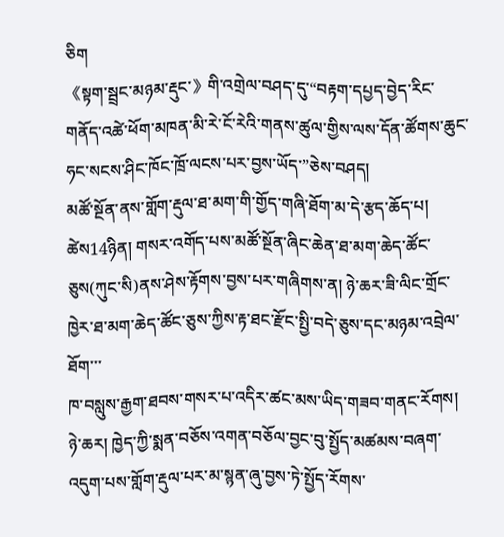ཅིག
《སྟག་སྦྲང་མཉམ་རྡུང་》གི་འགྲེལ་བཤད་དུ་“བརྟག་དཔྱད་བྱེད་རིང་གནོད་འཚེ་ཕོག་མཁན་མི་རེ་ངོ་རེའི་གནས་ཚུལ་གྱིས་ལས་དོན་ཚོགས་ཆུང་ཧང་སངས་ཤིང་ཁོང་ཁྲོ་ལངས་པར་བྱས་ཡོད་”ཅེས་བཤད།
མཚོ་སྔོན་ནས་གློག་རྡུལ་ཐ་མག་གི་གྱོད་གཞི་ཐོག་མ་དེ་རྩད་ཆོད་པ།
ཚེས14ཉིན། གསར་འགོད་པས་མཚོ་སྔོན་ཞིང་ཆེན་ཐ་མག་ཆེད་ཚོང་ཅུས(ཀུང་སི)ནས་ཤེས་རྟོགས་བྱས་པར་གཞིགས་ན། ཉེ་ཆར་ཟི་ལིང་གྲོང་ཁྱེར་ཐ་མག་ཆེད་ཚོང་ཅུས་ཀྱིས་རྟ་ཐང་རྫོང་སྤྱི་བདེ་ཅུས་དང་མཉམ་འབྲེལ་ཐོག་་་
ཁ་བསླུས་རྒྱག་ཐབས་གསར་པ་འདིར་ཚང་མས་ཡིད་གཟབ་གནང་རོགས།
ཉེ་ཆར། ཁྱེད་ཀྱི་སྨན་བཅོས་འགན་བཅོལ་བྱང་བུ་སྤྱོད་མཚམས་བཞག་འདུག་པས་གློག་རྡུལ་པར་མ་སྙན་ཞུ་བྱས་ཏེ་སྤྱོད་རོགས་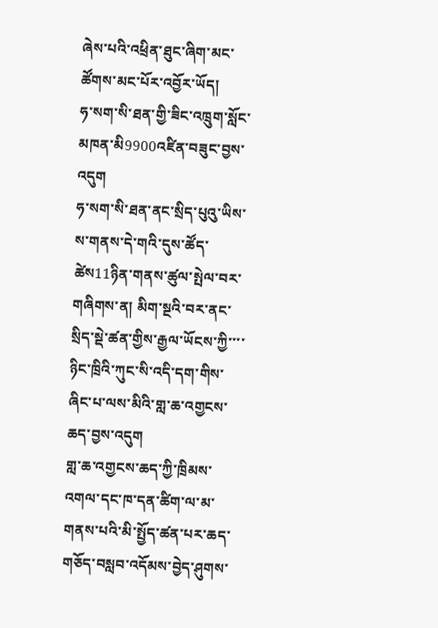ཞེས་པའི་འཕྲིན་ཐུང་ཞིག་མང་ཚོགས་མང་པོར་འབྱོར་ཡོད།
ཧ་སག་སི་ཐན་གྱི་ཟིང་འཁྲུག་སློང་མཁན་མི9900འཛིན་བཟུང་བྱས་འདུག
ཧ་སག་སི་ཐན་ནང་སྲིད་པུའུ་ཡིས་ས་གནས་དེ་གའི་དུས་ཚོད་ཚེས11ཉིན་གནས་ཚུལ་སྤེལ་བར་གཞིགས་ན། མིག་སྔའི་བར་ནང་སྲིད་སྡེ་ཚན་གྱིས་རྒྱལ་ཡོངས་ཀྱི་་་་
ཉིང་ཁྲིའི་ཀུང་སི་འདི་དག་གིས་ཞིང་པ་ལས་མིའི་གླ་ཆ་འགྱངས་ཆད་བྱས་འདུག
གླ་ཆ་འགྱངས་ཆད་ཀྱི་ཁྲིམས་འགལ་དང་ཁ་དན་ཚིག་ལ་མ་གནས་པའི་མི་སྤྱོད་ཚན་པར་ཆད་གཅོད་བསླབ་འདོམས་བྱེད་ཤུགས་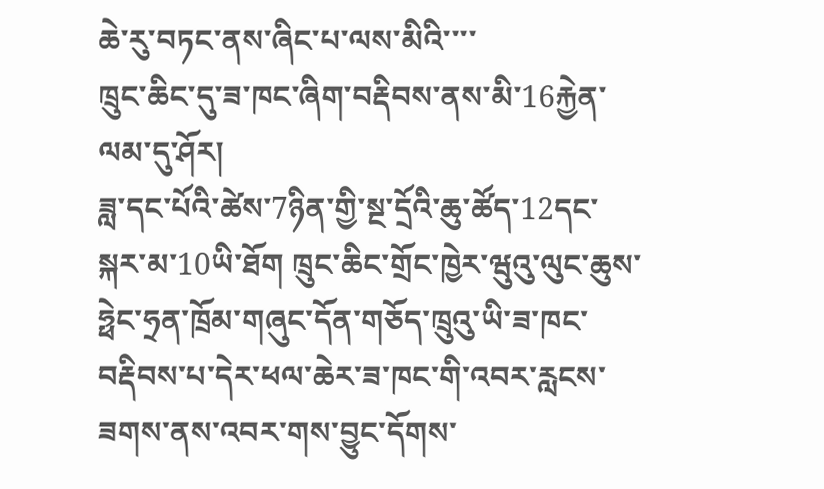ཆེ་རུ་བཏང་ནས་ཞིང་པ་ལས་མིའི་་་་
ཁྲུང་ཆིང་དུ་ཟ་ཁང་ཞིག་བརྡིབས་ནས་མི་16རྐྱེན་ལམ་དུ་ཤོར།
ཟླ་དང་པོའི་ཚེས་7ཉིན་གྱི་སྔ་དྲོའི་ཆུ་ཚོད་12དང་སྐར་མ་10ཡི་ཐོག ཁྲུང་ཆིང་གྲོང་ཁྱེར་ཝུའུ་ལུང་ཆུས་ཧྥེང་ཧྲན་ཁྲོམ་གཞུང་དོན་གཅོད་ཁྲུའུ་ཡི་ཟ་ཁང་བརྡིབས་པ་དེར་ཕལ་ཆེར་ཟ་ཁང་གི་འབར་རླངས་ཟགས་ནས་འབར་གས་བྱུང་དོགས་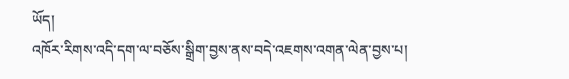ཡོད།
འཁོར་རིགས་འདི་དག་ལ་བཅོས་སྒྲིག་བྱས་ནས་བདེ་འཇགས་འགན་ལེན་བྱས་པ།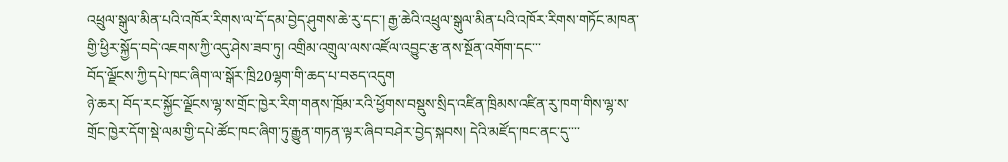འཕྲུལ་སྒུལ་མིན་པའི་འཁོར་རིགས་ལ་དོ་དམ་བྱེད་ཤུགས་ཆེ་རུ་དང་། རྒྱ་ཆེའི་འཕྲུལ་སྒུལ་མིན་པའི་འཁོར་རིགས་གཏོང་མཁན་གྱི་ཕྱིར་སྐྱོད་བདེ་འཇགས་ཀྱི་འདུ་ཤེས་ཟབ་ཏུ། འགྲིམ་འགྲུལ་ལས་འཛོལ་འབྱུང་རྩ་ནས་སྔོན་འགོག་དང་་་
བོད་ལྗོངས་ཀྱི་དཔེ་ཁང་ཞིག་ལ་སྒོར་ཁྲི20ལྷག་གི་ཆད་པ་བཅད་འདུག
ཉེ་ཆར། བོད་རང་སྐྱོང་ལྗོངས་ལྷ་ས་གྲོང་ཁྱེར་རིག་གནས་ཁྲོམ་རའི་ཕྱོགས་བསྡུས་སྲིད་འཛིན་ཁྲིམས་འཛིན་རུ་ཁག་གིས་ལྷ་ས་གྲོང་ཁྱེར་དོག་སྡེ་ལམ་གྱི་དཔེ་ཚོང་ཁང་ཞིག་ཏུ་རྒྱུན་གཏན་ལྟར་ཞིབ་བཤེར་བྱེད་སྐབས། དེའི་མཛོད་ཁང་ནང་དུ་་་་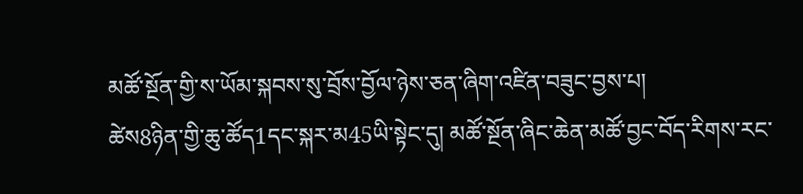མཚོ་སྔོན་གྱི་ས་ཡོམ་སྐབས་སུ་བྲོས་བྱོལ་ཉེས་ཅན་ཞིག་འཛིན་བཟུང་བྱས་པ།
ཚེས8ཉིན་གྱི་ཆུ་ཚོད1དང་སྐར་མ45ཡི་སྟེང་དུ། མཚོ་སྔོན་ཞིང་ཆེན་མཚོ་བྱང་བོད་རིགས་རང་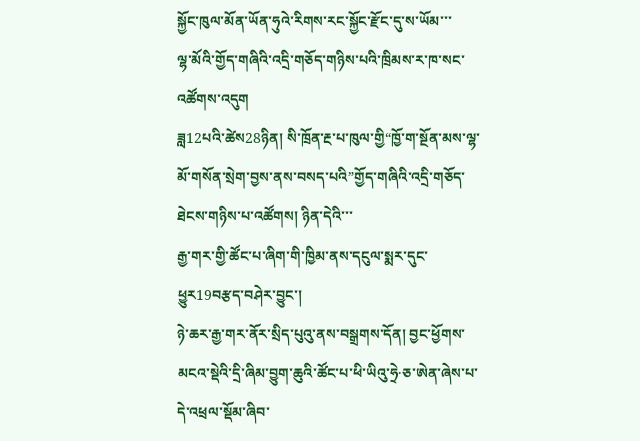སྐྱོང་ཁུལ་མོན་ཡོན་ཧུའེ་རིགས་རང་སྐྱོང་རྫོང་དུ་ས་ཡོམ་་་
ལྷ་མོའི་གྱོད་གཞིའི་འདྲི་གཅོད་གཉིས་པའི་ཁྲིམས་ར་ཁ་སང་འཚོགས་འདུག
ཟླ12པའི་ཚེས28ཉིན། སི་ཁྲོན་རྔ་པ་ཁུལ་གྱི“ཁྱོ་ག་སྔོན་མས་ལྷ་མོ་གསོན་སྲེག་བྱས་ནས་བསད་པའི”གྱོད་གཞིའི་འདྲི་གཅོད་ཐེངས་གཉིས་པ་འཚོགས། ཉིན་དེའི་་་
རྒྱ་གར་གྱི་ཚོང་པ་ཞིག་གི་ཁྱིམ་ནས་དངུལ་སྨར་དུང་ཕྱུར19བརྩད་བཤེར་བྱུང་།
ཉེ་ཆར་རྒྱ་གར་ནོར་སྲིད་པུའུ་ནས་བསྒྲགས་དོན། བྱང་ཕྱོགས་མངའ་སྡེའི་དྲི་ཞིམ་བྱུག་ཆུའི་ཚོང་པ་ཕི་ཡིའུ་ཧྲེ·ཅ་ཨེན་ཞེས་པ་དེ་འཕྲལ་སྡོམ་ཞིབ་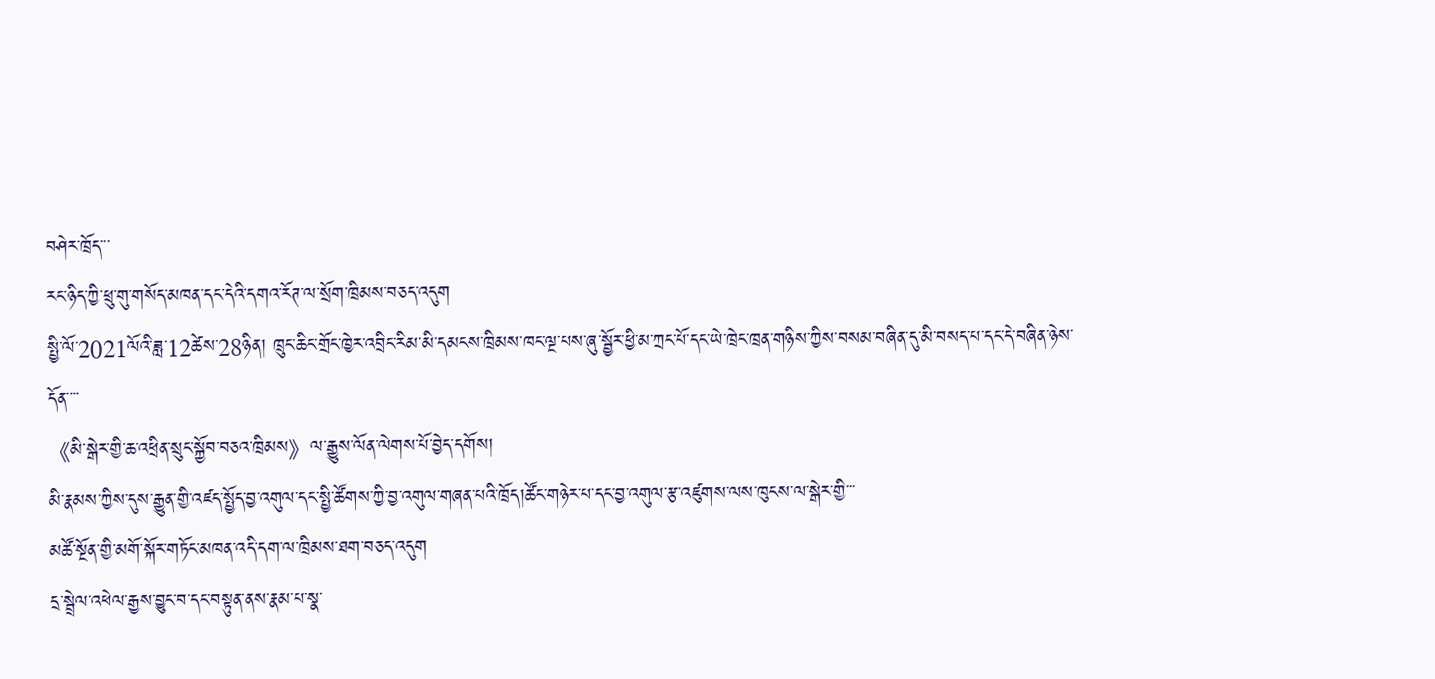བཤེར་ཁྲོད་་་
རང་ཉིད་ཀྱི་ཕྲུ་གུ་གསོད་མཁན་དང་དེའི་དགའ་རོཊ་ལ་སྲོག་ཁྲིམས་བཅད་འདུག
སྤྱི་ལོ་2021ལོའི་ཟླ་12ཚེས་28ཉིན། ཁྲུང་ཆིང་གྲོང་ཁྱེར་འབྲིང་རིམ་མི་དམངས་ཁྲིམས་ཁང་ལྔ་པས་ཞུ་སྦྱོར་ཕྱི་མ་ཀྲང་པོ་དང་ཡེ་ཁྲེང་ཁྲན་གཉིས་ཀྱིས་བསམ་བཞིན་དུ་མི་བསད་པ་དང་དེ་བཞིན་ཉེས་དོན་་་་
《མི་སྒེར་གྱི་ཆ་འཕྲིན་སྲུང་སྐྱོབ་བཅའ་ཁྲིམས》ལ་རྒྱུས་ལོན་ལེགས་པོ་བྱེད་དགོས།
མི་རྣམས་ཀྱིས་དུས་རྒྱུན་གྱི་འཛད་སྤྱོད་བྱ་འགུལ་དང་སྤྱི་ཚོགས་ཀྱི་བྱ་འགུལ་གཞན་པའི་ཁྲོད།ཚོང་གཉེར་པ་དང་བྱ་འགུལ་རྩ་འཛུགས་ལས་ཁུངས་ལ་སྒེར་གྱི་་་
མཚོ་སྔོན་གྱི་མགོ་སྐོར་གཏོང་མཁན་འདི་དག་ལ་ཁྲིམས་ཐག་བཅད་འདུག
དྲ་སྦྲེལ་འཕེལ་རྒྱས་བྱུང་བ་དང་བསྟུན་ནས་རྣམ་པ་སྣ་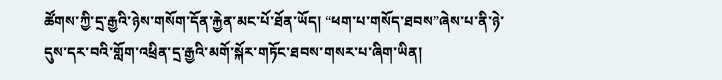ཚོགས་ཀྱི་དྲ་རྒྱའི་ཉེས་གསོག་དོན་རྐྱེན་མང་པོ་ཐོན་ཡོད། “ཕག་པ་གསོད་ཐབས”ཞེས་པ་ནི་ཉེ་དུས་དར་བའི་གློག་འཕྲིན་དྲ་རྒྱའི་མགོ་སྐོར་གཏོང་ཐབས་གསར་པ་ཞིག་ཡིན།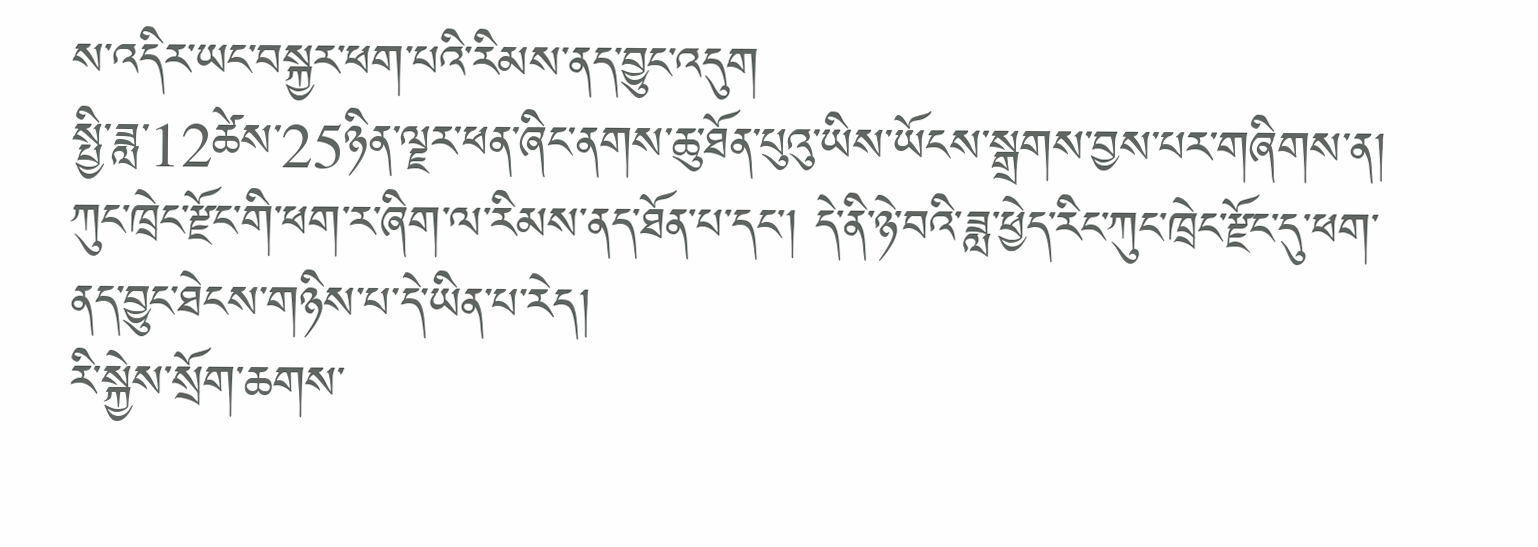ས་འདིར་ཡང་བསྐྱར་ཕག་པའི་རིམས་ནད་བྱུང་འདུག
སྤྱི་ཟླ་12ཚེས་25ཉིན་ལྗར་ཕན་ཞིང་ནགས་ཆུ་ཐོན་པུའུ་ཡིས་ཡོངས་སྒྲགས་བྱས་པར་གཞིགས་ན། ཀུང་ཁྲེང་རྫོང་གི་ཕག་ར་ཞིག་ལ་རིམས་ནད་ཐོན་པ་དང་། དེ་ནི་ཉེ་བའི་ཟླ་ཕྱེད་རིང་ཀུང་ཁྲེང་རྫོང་དུ་ཕག་ནད་བྱུང་ཐེངས་གཉིས་པ་དེ་ཡིན་པ་རེད།
རི་སྐྱེས་སྲོག་ཆགས་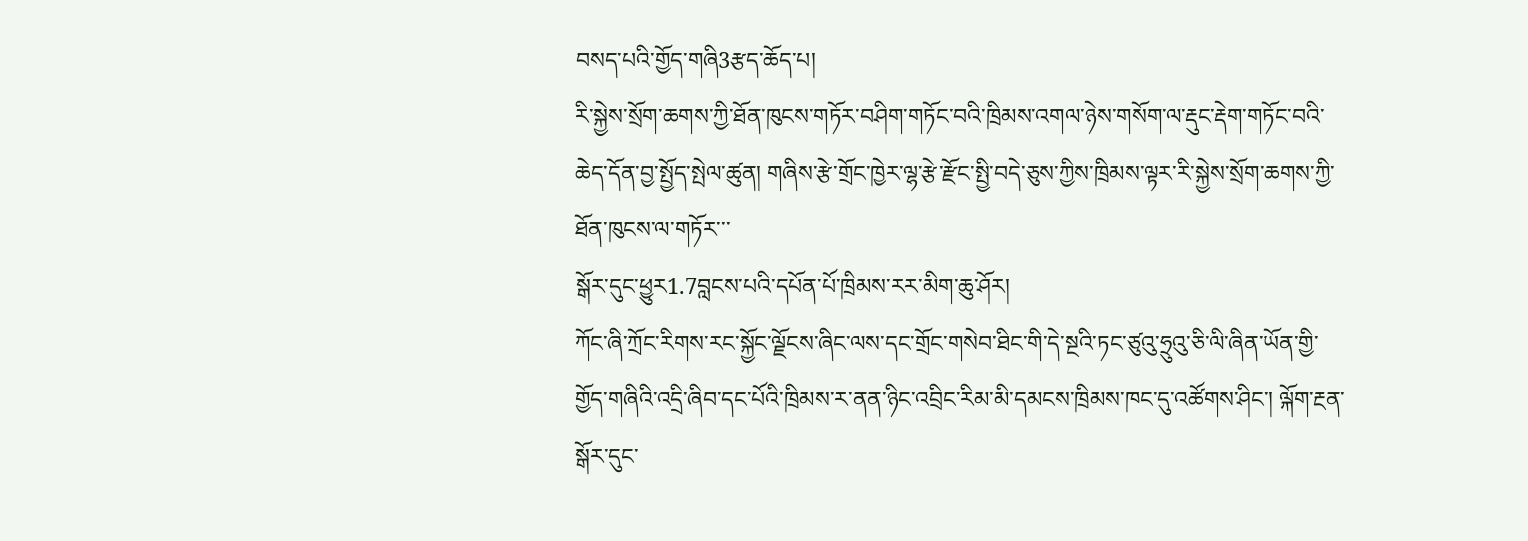བསད་པའི་གྱོད་གཞི3རྩད་ཆོད་པ།
རི་སྐྱེས་སྲོག་ཆགས་ཀྱི་ཐོན་ཁུངས་གཏོར་བཤིག་གཏོང་བའི་ཁྲིམས་འགལ་ཉེས་གསོག་ལ་རྡུང་རྡེག་གཏོང་བའི་ཆེད་དོན་བྱ་སྤྱོད་སྤེལ་ཚུན། གཞིས་རྩེ་གྲོང་ཁྱེར་ལྷ་རྩེ་རྫོང་སྤྱི་བདེ་ཅུས་ཀྱིས་ཁྲིམས་ལྟར་རི་སྐྱེས་སྲོག་ཆགས་ཀྱི་ཐོན་ཁུངས་ལ་གཏོར་་་
སྒོར་དུང་ཕྱུར1.7བླངས་པའི་དཔོན་པོ་ཁྲིམས་རར་མིག་ཆུ་ཤོར།
ཀོང་ཞི་ཀྲོང་རིགས་རང་སྐྱོང་ལྗོངས་ཞིང་ལས་དང་གྲོང་གསེབ་ཐིང་གི་དེ་སྔའི་ཏང་ཙུའུ་ཧྲུའུ་ཅི་ལི་ཞིན་ཡོན་གྱི་གྱོད་གཞིའི་འདྲི་ཞིབ་དང་པོའི་ཁྲིམས་ར་ནན་ཉིང་འབྲིང་རིམ་མི་དམངས་ཁྲིམས་ཁང་དུ་འཚོགས་ཤིང་། ལྐོག་རྔན་སྒོར་དུང་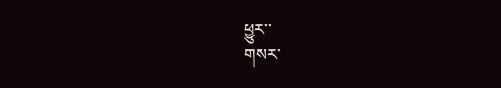ཕྱུར་་
གསར་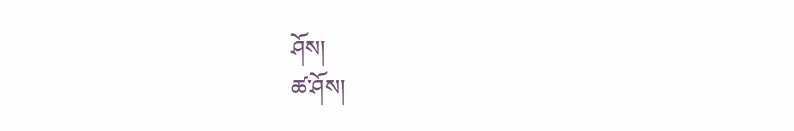ཤོས།
ཚ་ཤོས།